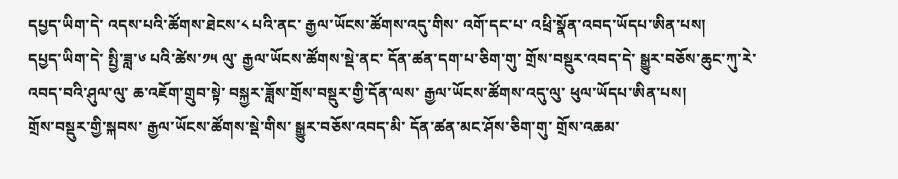དཔྱད་ཡིག་དེ་ འདས་པའི་ཚོགས་ཐེངས་༨ པའི་ནང་ རྒྱལ་ཡོངས་ཚོགས་འདུ་གིས་ འགོ་དང་པ་ འཕྲི་སྣོན་འབད་ཡོདཔ་ཨིན་པས།
དཔྱད་ཡིག་དེ་ སྤྱི་ཟླ་༦ པའི་ཚེས་༡༥ ལུ་ རྒྱལ་ཡོངས་ཚོགས་སྡེ་ནང་ དོན་ཚན་དག་པ་ཅིག་གུ་ གྲོས་བསྡུར་འབད་དེ་ སྒྱུར་བཅོས་ཆུང་ཀུ་རེ་འབད་བའི་ཤུལ་ལུ་ ཆ་འཇོག་གྲུབ་སྟེ་ བསྐྱར་ཟློས་གྲོས་བསྡུར་གྱི་དོན་ལས་ རྒྱལ་ཡོངས་ཚོགས་འདུ་ལུ་ ཕུལ་ཡོདཔ་ཨིན་པས།
གྲོས་བསྡུར་གྱི་སྐབས་ རྒྱལ་ཡོངས་ཚོགས་སྡེ་གིས་ སྒྱུར་བཅོས་འབད་མི་ དོན་ཚན་མང་ཤོས་ཅིག་གུ་ གྲོས་འཆམ་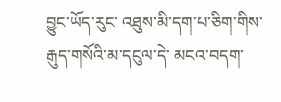བྱུང་ཡོད་རུང་ འཐུས་མི་དག་པ་ཅིག་གིས་ རྒུད་གསོའི་མ་དངུལ་དེ་ མངའ་བདག་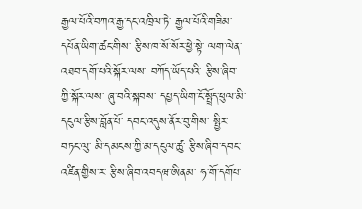རྒྱལ་པོའི་བཀའ་རྒྱ་དང་འཁྲིལ་ཏེ་ རྒྱལ་པོའི་གཟིམ་དཔོན་ཡིག་ཚང་གིས་ རྩིས་ཁ་སོ་སོར་ཕྱེ་སྟེ་ ལག་ལེན་འཐབ་དགོ་པའི་སྐོར་ལས་ བཀོད་ཡོད་པའི་ རྩིས་ཞིབ་ཀྱི་སྐོར་ལས་ ཞུ་བའི་སྐབས་ དཔྱད་ཡིག་ངོ་སྤྲོད་ཕུལ་མི་ དངུལ་རྩིས་བློན་པོ་ དབང་འདུས་ནོར་བུ་གིས་ སྤྱིར་བཏང་ལུ་ མི་དམངས་ཀྱི་མ་དངུལ་ཚུ་ རྩིས་ཞིབ་དབང་འཛིན་གྱིས་ར་ རྩིས་ཞིབ་འབདཝ་ཨིནམ་ ཧ་གོ་དགོཔ་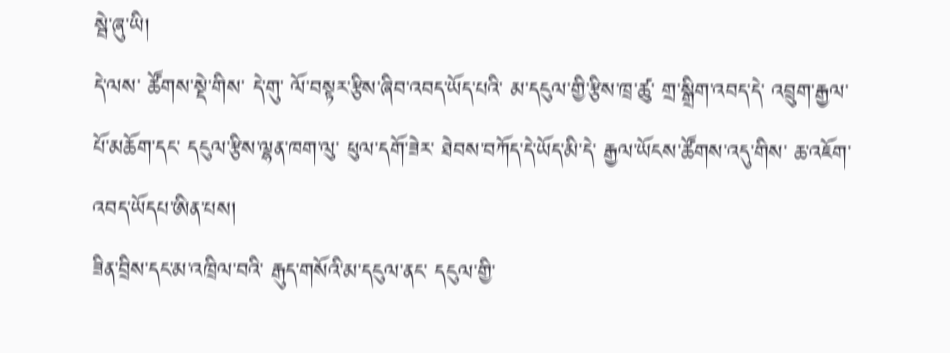སྦེ་ཞུ་ཡི།
དེ་ལས་ ཚོགས་སྡེ་གིས་ དེ་གུ་ ལོ་བསྟར་རྩིས་ཞིབ་འབད་ཡོད་པའི་ མ་དངུལ་གྱི་རྩིས་ཁྲ་ཚུ་ གྲ་སྒྲིག་འབད་དེ་ འབྲུག་རྒྱལ་པོ་མཆོག་དང་ དངུལ་རྩིས་ལྷན་ཁག་ལུ་ ཕུལ་དགོ་ཟེར་ ཐེབས་བཀོད་དེ་ཡོད་མི་དེ་ རྒྱལ་ཡོངས་ཚོགས་འདུ་གིས་ ཆ་འཇོག་འབད་ཡོདཔ་ཨིན་པས།
ཟིན་བྲིས་དང་མ་འཁྲིལ་བའི་ རྒུད་གསོའི་མ་དངུལ་ནང་ དངུལ་གྱི་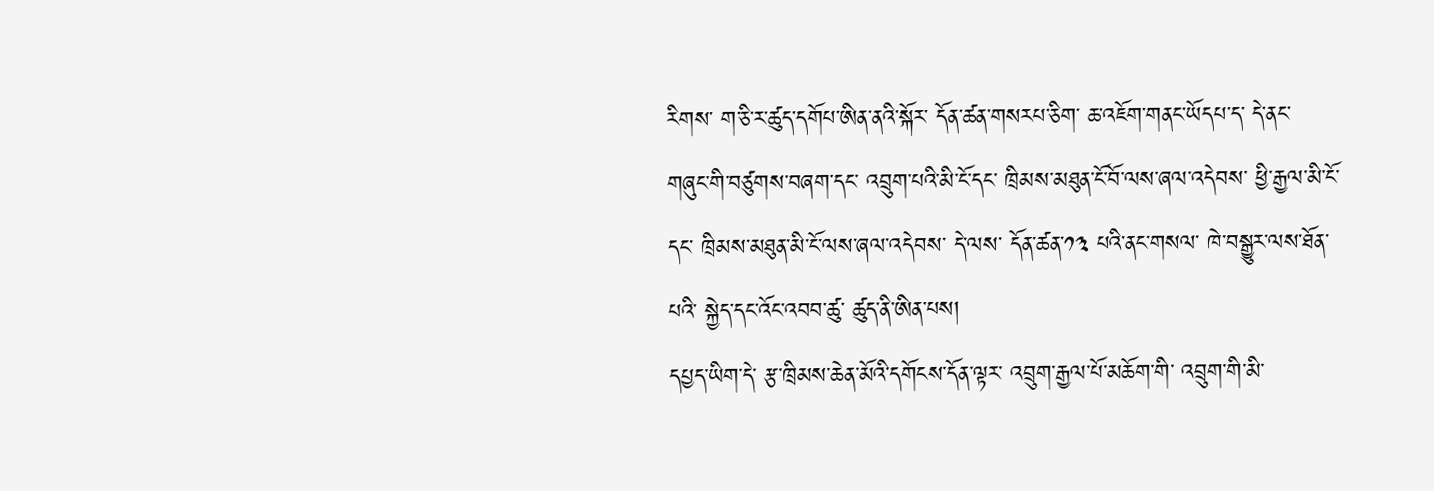རིགས་ ག་ཅི་ར་ཚུད་དགོཔ་ཨིན་ནའི་སྐོར་ དོན་ཚན་གསརཔ་ཅིག་ ཆ་འཇོག་གནང་ཡོདཔ་ད་ དེ་ནང་ གཞུང་གི་བཙུགས་བཞག་དང་ འབྲུག་པའི་མི་ངོ་དང་ ཁྲིམས་མཐུན་ངོ་བོ་ལས་ཞལ་འདེབས་ ཕྱི་རྒྱལ་མི་ངོ་དང་ ཁྲིམས་མཐུན་མི་ངོ་ལས་ཞལ་འདེབས་ དེ་ལས་ དོན་ཚན་༡༣ པའི་ནང་གསལ་ ཁེ་བསྒྱུར་ལས་ཐོན་པའི་ སྐྱེད་དང་འོང་འབབ་ཚུ་ ཚུད་ནི་ཨིན་པས།
དཔྱད་ཡིག་དེ་ རྩ་ཁྲིམས་ཆེན་མོའི་དགོངས་དོན་ལྟར་ འབྲུག་རྒྱལ་པོ་མཆོག་གི་ འབྲུག་གི་མི་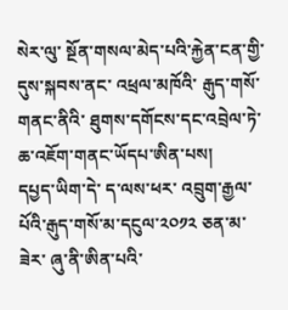སེར་ལུ་ སྔོན་གསལ་མེད་པའི་རྐྱེན་ངན་གྱི་ དུས་སྐབས་ནང་ འཕྲལ་མཁོའི་ རྒུད་གསོ་གནང་ནིའི་ ཐུགས་དགོངས་དང་འབྲེལ་ཏེ་ ཆ་འཇོག་གནང་ཡོདཔ་ཨིན་པས།
དཔྱད་ཡིག་དེ་ ད་ལས་ཕར་ འབྲུག་རྒྱལ་པོའི་རྒུད་གསོ་མ་དངུལ་༢༠༡༢ ཅན་མ་ཟེར་ ཞུ་ནི་ཨིན་པའི་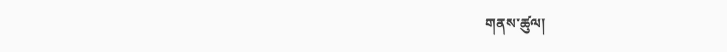གནས་ཚུལ།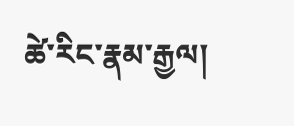ཚེ་རིང་རྣམ་རྒྱལ།